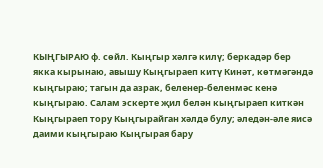КЫҢГЫРАЮ ф. сөйл. Кыңгыр хәлгә килү; беркадәр бер якка кырынаю, авышу Кыңгыраеп китү Кинәт, көтмәгәндә кыңгыраю; тагын да азрак, беленер-беленмәс кенә кыңгыраю. Салам эскерте җил белән кыңгыраеп киткән Кыңгыраеп тору Кыңгырайган хәлдә булу; әледән-әле яисә даими кыңгыраю Кыңгырая бару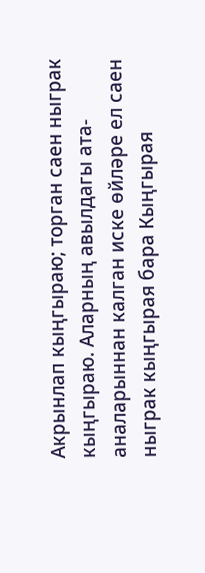Акрынлап кыңгыраю; торган саен ныграк кыңгыраю. Аларның авылдагы ата-аналарыннан калган иске өйләре ел саен ныграк кыңгырая бара Кыңгырая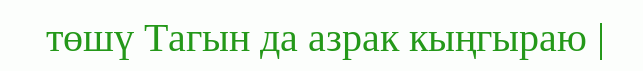төшү Тагын да азрак кыңгыраю |